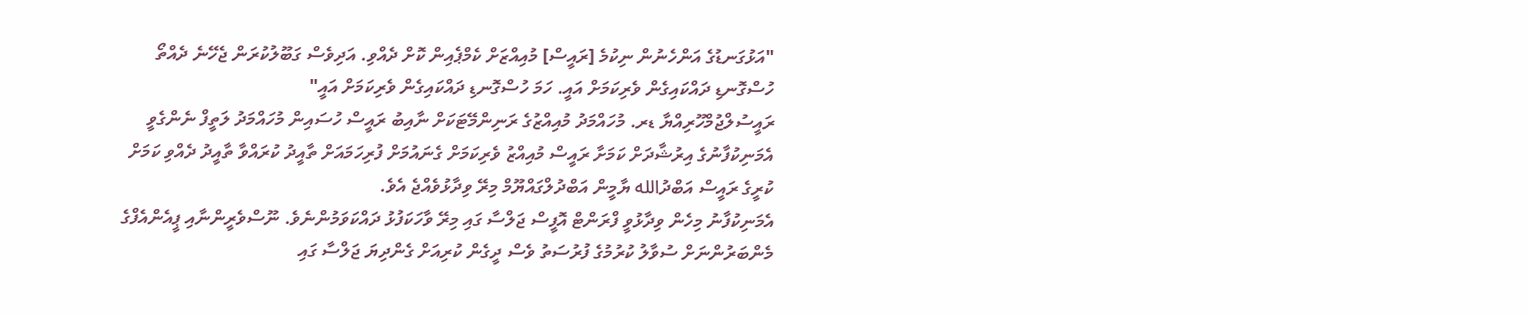"އަޅުގަނޑުގެ އަންހެނުން ނިކުމެ [ރައީސް] މުއިއްޒަށް ކެމްޕެއިން ކޮށް ދެއްވި. އަދިވެސް ގަބޫލުކުރަން ޖެހޭނެ ދެއްތޯ ހުސްގޮނޑި ދައްކައިގެން ވެރިކަމަށް އައީ. ހަމަ ހުސްގޮނޑި ދައްކައިގެން ވެރިކަމަށް އައީ"
ރައީސުލްޖުމްހޫރިއްޔާ ޑރ. މުހައްމަދު މުއިއްޒުގެ ރަނިންމޭޓަކަށް ނާއިބު ރައީސް ހުސައިން މުހައްމަދު ލަތީފް ނެންގެވީ އެމަނިކުފާނުގެ އިރުޝާދަށް ކަމަށާ ރައީސް މުއިއްޒު ވެރިކަމަށް ގެނައުމަށް ފުރިހަމައަށް ތާއީދު ކުރައްވާ ތާއީދު ދެއްވި ކަމަށް ކުރީގެ ރައީސް އަބްދުالله ޔާމީން އަބްދުލްގައްޔޫމް މިރޭ ވިދާޅުވެއްޖެ އެވެ.
އެމަނިކުފާނު މިހެން ވިދާޅުވީ ފްރަންޓް އޮފީސް ޖަލްސާ ގައި މިރޭ ވާހަކަފުޅު ދައްކަވަމުންނެވެ. ނޫސްވެރީންނާއި ޕީއެންއެފްގެ މެންބަރުންނަށް ސުވާލު ކުރުމުގެ ފުރުސަތު ވެސް ދީގެން ކުރިއަށް ގެންދިޔަ ޖަލްސާ ގައި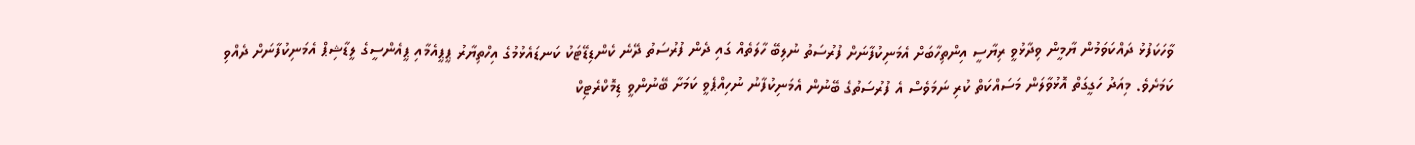ވާހަކަފުޅު ދައްކަވަމުން ޔާމީން ވިދާޅުވީ ރިޔާސީ އިންތިހާބަށް އެމަނިކުފާނަށް ފުރުސަތު ނުލިބޭ ހާލަތެއް ގައި ދެން ފުރުސަތު ދޭނެ ކެންޑިޑޭޓަކު ކަނޑައެޅުމުގެ އިހްތިޔާރު ޕީޕީއެމާއި ޕީއެންސީގެ ލީޑާޝިޕް އެމަނިކުފާނަށް ދެއްވި ކަމަށެވެ. މިއަދު ހަގީގަތް އޮޅުވާލަން މަސައްކަތް ކުރި ނަމަވެސް އެ ފުރުސަތުގެ ބޭނުން އެމަނިކުފާނު ނުހިއްޕެވީ ކަމަށާ ބޭނުންވީ ޑިމޮކްރެޓިކް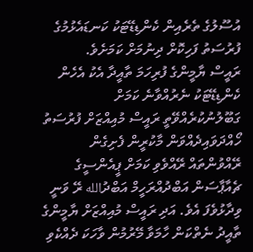އުސޫލުގެ ތެރެއިން ކެންޑިޑޭޓަކު ކަނޑައެޅުމުގެ ފުރުސަތު ފަހިކޮށް ދިނުމަށް ކަމަށެވެ.
ރައީސް ޔާމީންގެ ފުރިހަމަ ތާއީދާ އެކު އެހެން ކެންޑިޑޭޓަކު ނެރުއްވާނެ ކަމަށް ގަބޫލުނުކުރެއްވޭތީ ރައީސް މުއިއްޒަށް ފުރުސަތު ހޯއްދަވައިދެއްވަން މާކުރީން ފެށިގެން ރޭއްވުންތައް ރޭއްވެވި ކަމަށް ޕީއެންސީގެ ޗެއާޕާސަން އަބްދުއްރަހީމް އަބްދުالله ރޭ ވަނީ ވިދާޅުވެފަ އެވެ. އަދި ރައީސް މުއިއްޒަށް ޔާމީންގެ ތާއީދު ނެތްކަން ހާމަވާ މޭރުމުން ވާހަކަ ދެއްކެވި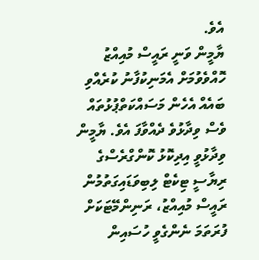އެވެ.
ޔާމީން ވަނީ ރައީސް މުއިއްޒު ހޮއްވެވުމަށް އެމަނިކުފާނު ކުރެއްވި ބައެއް އެހެން މަސައްކަތްޕުޅުތައް ވެސް ވިދާޅުވެ ދެއްވާފަ އެވެ. ޔާމީން ވިދާޅުވީ އިދިކޮޅު ކޮންގްރެސްގެ ރިޔާސީ ޓިކެޓް ލިބިވަޑައިގަތުމުން ރައީސް މުއިއްޒު، ރަނިންމޭޓަކަށް ފުރަތަމަ ނެންގެވީ ހުސައިން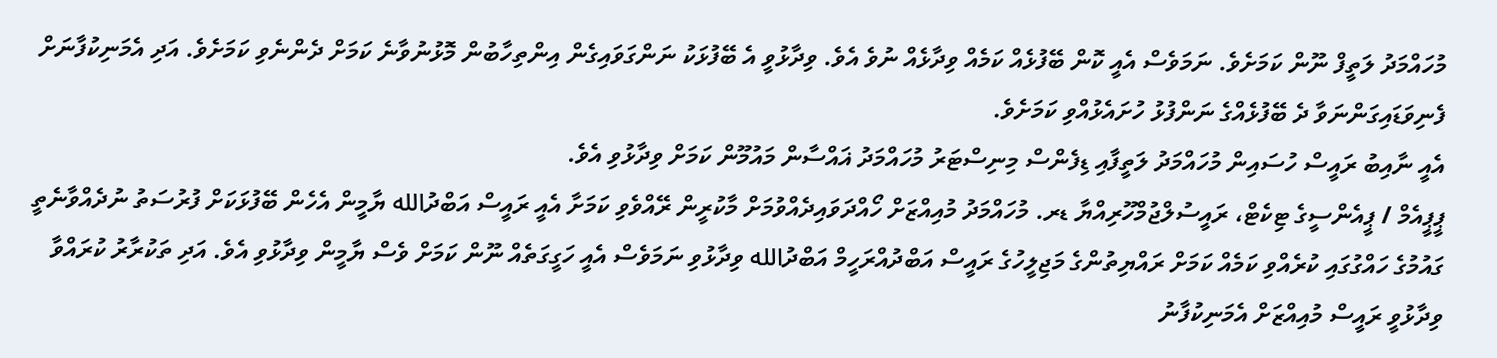މުހައްމަދު ލަތީފް ނޫން ކަމަށެވެ. ނަމަވެސް އެއީ ކޮން ބޭފުޅެއް ކަމެއް ވިދާޅެއް ނުވެ އެވެ. ވިދާޅުވީ އެ ބޭފުޅަކު ނަންގަވައިގެން އިންތިހާބުން މޮޅުނުވާނެ ކަމަށް ދެންނެވި ކަމަށެވެ. އަދި އެމަނިކުފާނަށް ފެނިވަޑައިގަންނަވާ ދެ ބޭފުޅެއްގެ ނަންފުޅު ހުށައެޅުއްވި ކަމަށެވެ.
އެއީ ނާއިބު ރައީސް ހުސައިން މުހައްމަދު ލަތީފާއި ޑިފެންސް މިނިސްޓަރު މުހައްމަދު ޣައްސާން މައުމޫން ކަމަށް ވިދާޅުވި އެވެ.
ޕީޕީއެމް / ޕީއެންސީގެ ޓިކެޓް، ރައީސުލްޖުމްހޫރިއްޔާ ޑރ. މުހައްމަދު މުއިއްޒަށް ހޯއްދަވައިދެއްވުމަށް މާކުރީން ރޭއްވެވި ކަމަށާ އެއީ ރައީސް އަބްދުالله ޔާމީން އެހެން ބޭފުޅަކަށް ފުރުސަތު ނުދެއްވާނެތީ ގައުމުގެ ހައްގުގައި ކުރެއްވި ކަމެއް ކަމަށް ރައްޔިތުންގެ މަޖިލީހުގެ ރައީސް އަބްދުއްރަހީމް އަބްދުالله ވިދާޅުވި ނަމަވެސް އެއީ ހަގީގަތެއް ނޫން ކަމަށް ވެސް ޔާމީން ވިދާޅުވި އެވެ. އަދި ތަކުރާރު ކުރައްވާ ވިދާޅުވީ ރައީސް މުއިއްޒަށް އެމަނިކުފާނު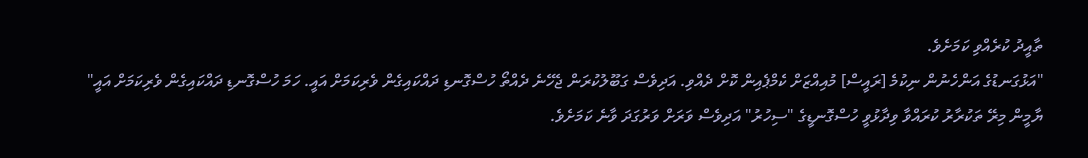ތާއީދު ކުރެއްވި ކަމަށެވެ.
"އަޅުގަނޑުގެ އަންހެނުން ނިކުމެ [ރައީސް] މުއިއްޒަށް ކެމްޕެއިން ކޮށް ދެއްވި. އަދިވެސް ގަބޫލުކުރަން ޖެހޭނެ ދެއްތޯ ހުސްގޮނޑި ދައްކައިގެން ވެރިކަމަށް އައީ. ހަމަ ހުސްގޮނޑި ދައްކައިގެން ވެރިކަމަށް އައީ"
ޔާމީން މިރޭ ތަކުރާރު ކުރައްވާ ވިދާޅުވީ ހުސްގޮނޑީގެ "ސިހުރު" އަދިވެސް ވަރަށް ވަރުގަދަ ވާނެ ކަމަށެވެ.